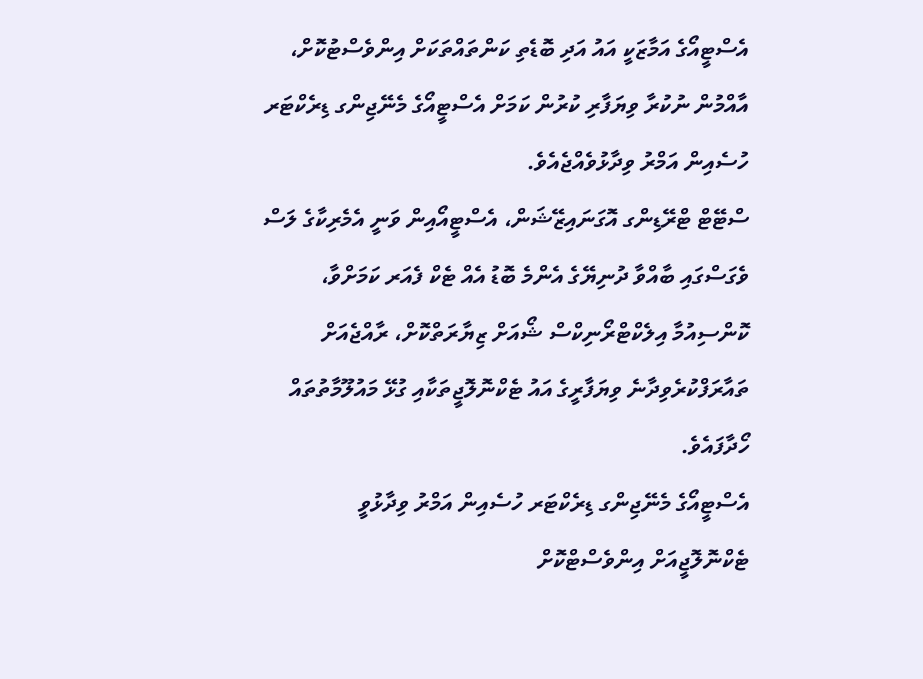އެސްޓީއޯގެ އަމާޒަކީ އައު އަދި ބޮޑެތި ކަންތައްތަކަށް އިންވެސްޓުކޮށް، އާއްމުން ނުކުރާ ވިޔަފާރި ކުރުން ކަމަށް އެސްޓީއޯގެ މެނޭޖިންގ ޑިރެކްޓަރ ހުސެއިން އަމްރު ވިދާޅުވެއްޖެއެވެ.
ސްޓޭޓް ޓްރޭޑިންގ އޮގަނައިޒޭޝަން، އެސްޓީއޯއިން ވަނީ އެމެރިކާގެ ލަސް ވެގަސްގައި ބާއްވާ ދުނިޔޭގެ އެންމެ ބޮޑު އެއް ޓެކް ފެއަރ ކަމަށްވާ، ކޮންސިއުމާ އިލެކްޓްރޯނިކްސް ޝޯއަށް ޒިޔާރަތްކޮށް، ރާއްޖެއަށް ތައާރަފްކުރެވިދާނެ ވިޔަފާރީގެ އައު ޓެކްނޮލޮޖީތަކާއި ގުޅޭ މައުލޫމާތުތައް ހޯދާފައެވެ.
އެސްޓީއޯގެ މެނޭޖިންގ ޑިރެކްޓަރ ހުސެއިން އަމްރު ވިދާޅުވީ ޓެކްނޮލޮޖީއަށް އިންވެސްޓްކޮށް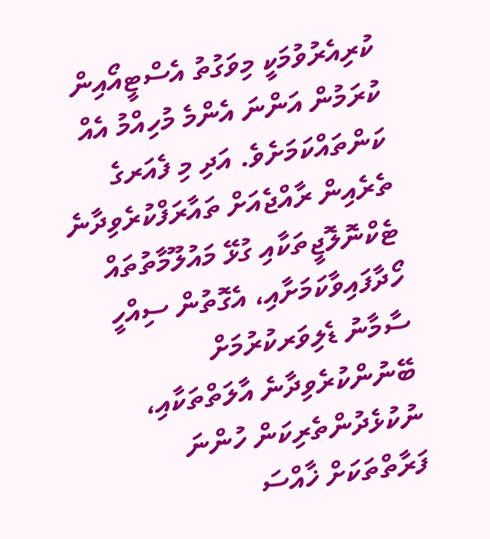ކުރިއެރުވުމަކީ މިވަގުތު އެސްޓީއޯއިން ކުރަމުން އަންނަ އެންމެ މުހިއްމު އެއް ކަންތައްކަމަށެވެ. އަދި މި ފެއަރގެ ތެރެއިން ރާއްޖެއަށް ތައާރަފްކުރެވިދާނެ ޓެކްނޮލޮޖީތަކާއި ގުޅޭ މައުލޫމާތުތައް ހޯދާފައިވާކަމަށާއި، އެގޮތުން ސިއްހީ ސާމާނު ޑެލިވަރކުރުމަށް ބޭނުންކުރެވިދާނެ އާލަތްތަކާއި، ނުކުޅެދުންތެރިކަން ހުންނަ ފަރާތްތަކަށް ޚާއްސަ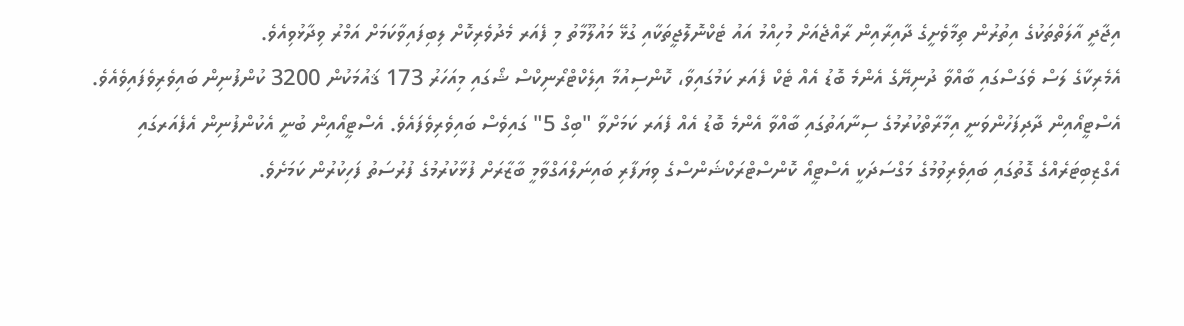އިޖާދީ އާލަތްތަކުގެ އިތުރުން ތިމާވެށީގެ ދާއިރާއިން ރާއްޖެއަށް މުހިއްމު އައު ޓެކްނޮލޮޖީތަކާއި ގުޅޭ މައުލޫމާތު މި ފެއަރ މެދުވެރިކޮށް ލިބިފައިވާކަމަށް އަމްރު ވިދާޅުވިއެވެ.
އެމެރިކާގެ ލަސް ވެގަސްގައި ބާއްވާ ދުނިޔޭގެ އެންމެ ބޮޑު އެއް ޓެކް ފެއަރ ކަމުގައިވާ، ކޮންސިއުމާ އިލެކްޓްރޯނިކްސް ޝޯގައި މިއަހަރު 173 ޤައުމަކުން 3200 ކުންފުނިން ބައިވެރިވެފައިވެއެވެ.
އެސްޓީއޯއިން ދާދިފަހުންވަނީ އިމާރާތްކުރުމުގެ ސިނާއަތުގައި ބާއްވާ އެންމެ ބޮޑު އެއް ފެއަރ ކަމަށްވާ "ބިގް 5" ގައިވެސް ބައިވެރިވެފައެވެ. އެސްޓީއޯއިން ބުނީ އެކުންފުނިން އެފެއަރގައި އެގްޒިބިޓަރެއްގެ ގޮތުގައި ބައިވެރިވުމުގެ މަގްސަދަކީ އެސްޓީއޯ ކޮންސްޓްރަކްޝަންސްގެ ވިޔަފާރި ބައިނަލްއަގްވާމީ ބާޒާރަށް ފުޅާކުރުމުގެ ފުރުސަތު ފަހިކުރުން ކަމަށެވެ.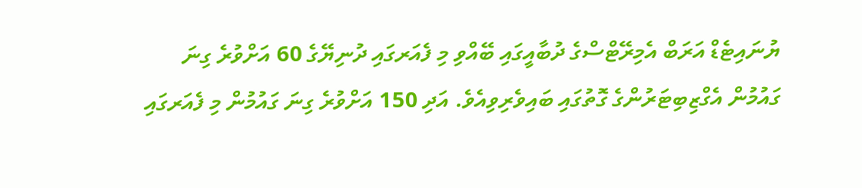ޔުނައިޓެޑް އަރަބް އެމިރޭޓްސްގެ ދުބާއީގައި ބޭއްވި މި ފެއަރގައި ދުނިޔޭގެ 60 އަށްވުރެ ގިނަ ގައުމުން އެގްޒިބިޓަރުންގެ ގޮތުގައި ބައިވެރިވިއެވެ. އަދި 150 އަށްވުރެ ގިނަ ގައުމުން މި ފެއަރގައި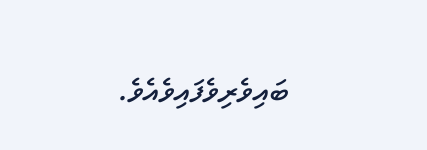ބައިވެރިވެފައިވެއެވެ.